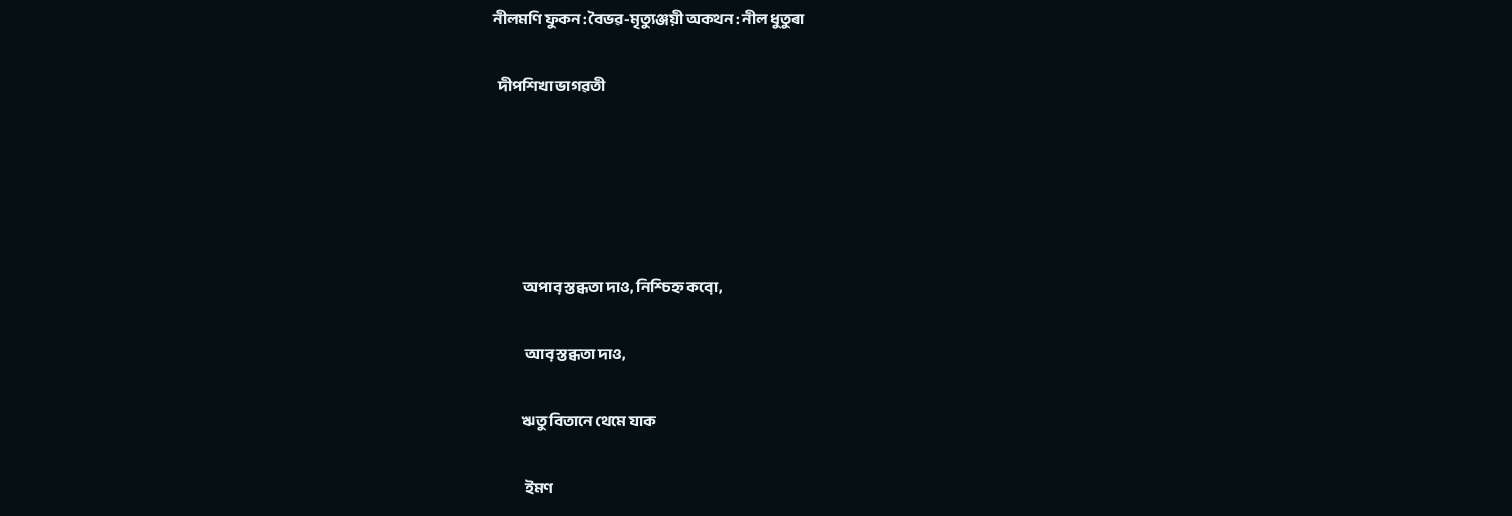নীলমণি ফুকন : বৈভৱ-মৃত্যুঞ্জয়ী অকথন : নীল ধুতুৰা

  দীপশিখা ভাগৱতী





            অপাব় স্তব্ধতা দাও, নিশ্চিহ্ন কব়ো,

             আব় স্তব্ধতা দাও,

            ঋতু বিতানে থেমে যাক

             ইমণ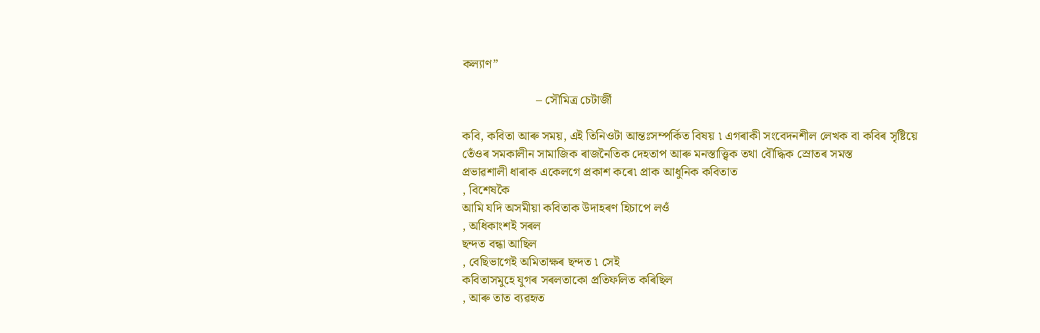কল্যাণ”

                        – সৌমিত্ৰ চেটাৰ্জী

কবি, কবিতা আৰু সময়, এই তিনিওটা আন্তঃসম্পৰ্কিত বিষয় ৷ এগৰাকী সংবেদনশীল লেখক বা কবিৰ সৃষ্টিয়ে
তেঁওৰ সমকালীন সামাজিক ৰাজনৈতিক দেহতাপ আৰু মনস্তাত্ত্বিক তথা বৌদ্ধিক স্ৰোতৰ সমস্ত
প্ৰভাৱশালী ধাৰাক একেলগে প্ৰকাশ কৰে৷ প্ৰাক আধুনিক কবিতাত
, বিশেষকৈ
আমি যদি অসমীয়া কবিতাক উদাহৰণ হিচাপে লওঁ
, অধিকাংশই সৰল
ছন্দত বন্ধা আছিল
, বেছিভাগেই অমিতাক্ষৰ ছন্দত ৷ সেই
কবিতাসমুহে যুগৰ সৰলতাকো প্ৰতিফলিত কৰিছিল
, আৰু তাত ব্যৱহৃত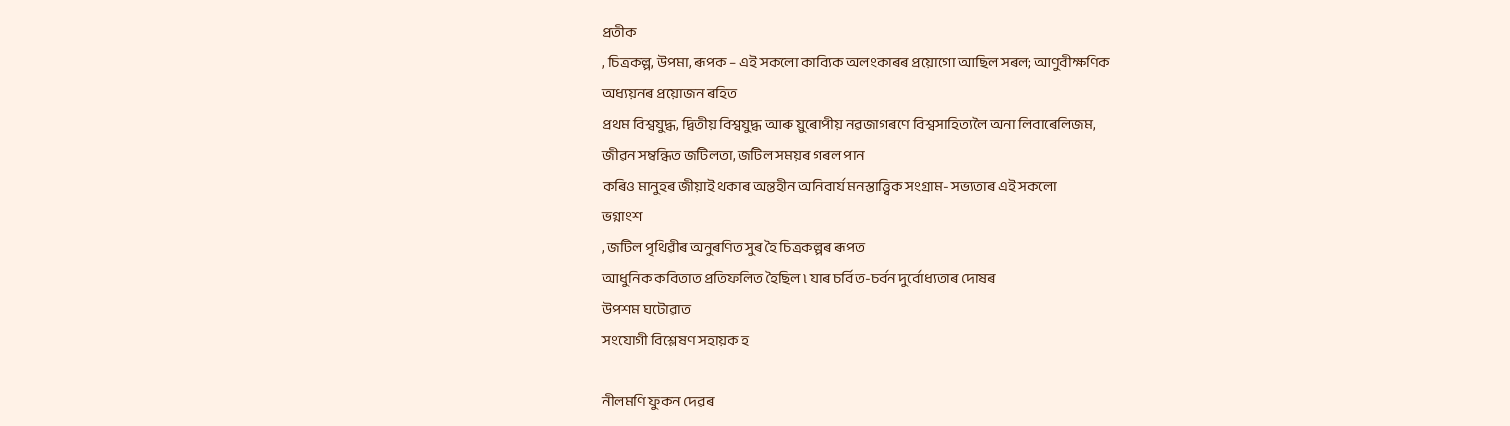প্ৰতীক
, চিত্ৰকল্প, উপমা, ৰূপক – এই সকলো কাব্যিক অলংকাৰৰ প্ৰয়োগো আছিল সৰল; আণুবীক্ষণিক
অধ্যয়নৰ প্ৰয়োজন ৰহিত
প্ৰথম বিশ্বযুদ্ধ, দ্বিতীয় বিশ্বযুদ্ধ আৰু য়ুৰোপীয় নৱজাগৰণে বিশ্বসাহিত্যলৈ অনা লিবাৰেলিজম,
জীৱন সম্বন্ধিত জটিলতা, জটিল সময়ৰ গৰল পান
কৰিও মানুহৰ জীয়াই থকাৰ অন্তহীন অনিবাৰ্য মনস্তাত্ত্বিক সংগ্ৰাম- সভ্যতাৰ এই সকলো
ভগ্নাংশ
, জটিল পৃথিৱীৰ অনুৰণিত সুৰ হৈ চিত্ৰকল্পৰ ৰূপত
আধুনিক কবিতাত প্ৰতিফলিত হৈছিল ৷ যাৰ চৰ্বিত-চৰ্বন দুৰ্বোধ্যতাৰ দোষৰ
উপশম ঘটোৱাত
সংযোগী বিশ্লেষণ সহায়ক হ

নীলমণি ফুকন দেৱৰ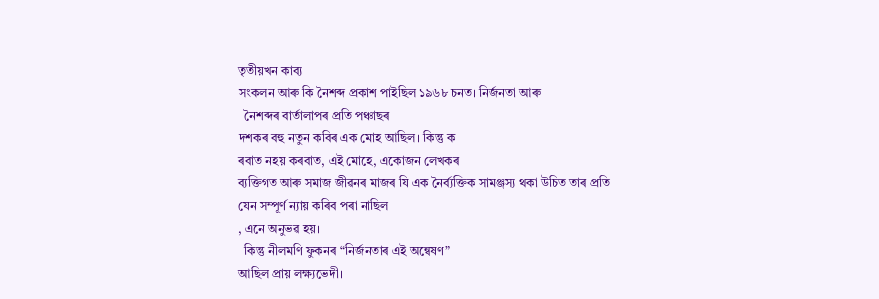তৃতীয়খন কাব্য
সংকলন আৰু কি নৈশব্দ প্ৰকাশ পাইছিল ১৯৬৮ চনত। নিৰ্জনতা আৰু
  নৈশব্দৰ বাৰ্তালাপৰ প্ৰতি পঞ্চাছৰ
দশকৰ বহু নতুন কবিৰ এক মোহ আছিল। কিন্তু ক
ৰবাত নহয় কৰবাত, এই মোহে, একোজন লেখকৰ
ব্যক্তিগত আৰু সমাজ জীৱনৰ মাজৰ যি এক নৈৰ্ব্যক্তিক সামঞ্জস্য থকা উচিত তাৰ প্ৰতি
যেন সম্পূৰ্ণ ন্যায় কৰিব পৰা নাছিল
, এনে অনুভৱ হয়।
  কিন্তু নীলমণি ফুকনৰ “নিৰ্জনতাৰ এই অন্বেষণ”
আছিল প্ৰায় লক্ষ্যভেদী।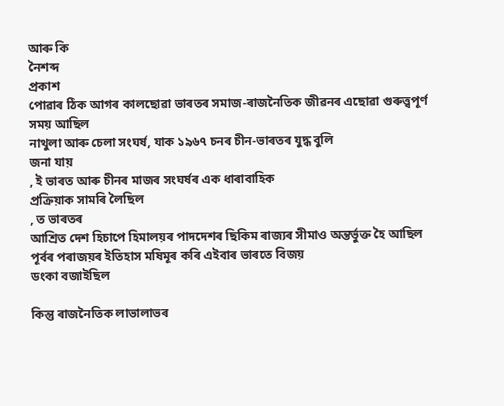আৰু কি
নৈশব্দ
প্ৰকাশ
পোৱাৰ ঠিক আগৰ কালছোৱা ভাৰতৰ সমাজ-ৰাজনৈতিক জীৱনৰ এছোৱা গুৰুত্ত্বপূৰ্ণ সময় আছিল
নাথুলা আৰু চেলা সংঘৰ্ষ, যাক ১৯৬৭ চনৰ চীন-ভাৰতৰ যুদ্ধ বুলি
জনা যায়
, ই ভাৰত আৰু চীনৰ মাজৰ সংঘৰ্ষৰ এক ধাৰাবাহিক
প্ৰক্ৰিয়াক সামৰি লৈছিল
, ত ভাৰতৰ
আশ্ৰিত দেশ হিচাপে হিমালয়ৰ পাদদেশৰ ছিকিম ৰাজ্যৰ সীমাও অন্তৰ্ভুক্ত হৈ আছিল
পূৰ্বৰ পৰাজয়ৰ ইতিহাস মষিমূৰ কৰি এইবাৰ ভাৰতে বিজয়
ডংকা বজাইছিল

কিন্তু ৰাজনৈতিক লাভালাভৰ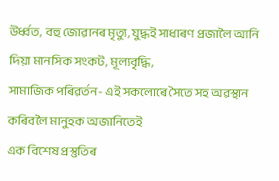উৰ্ধ্বত, বহু জোৱানৰ মৃত্যু, যুদ্ধই সাধাৰণ প্ৰজালৈ আনি দিয়া মানসিক সংকট, মূল্যবৃদ্ধি,
সামাজিক পৰিৱৰ্তন- এই সকলোৰে সৈতে সহ অৱস্থান কৰিবলৈ মানুহক অজানিতেই
এক বিশেষ প্ৰস্তুতিৰ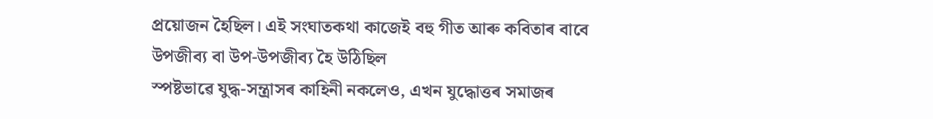প্ৰয়োজন হৈছিল। এই সংঘাতকথা কাজেই বহু গীত আৰু কবিতাৰ বাবে
উপজীব্য বা উপ-উপজীব্য হৈ উঠিছিল
স্পষ্টভাৱে যুদ্ধ-সন্ত্ৰাসৰ কাহিনী নকলেও, এখন যুদ্ধোত্তৰ সমাজৰ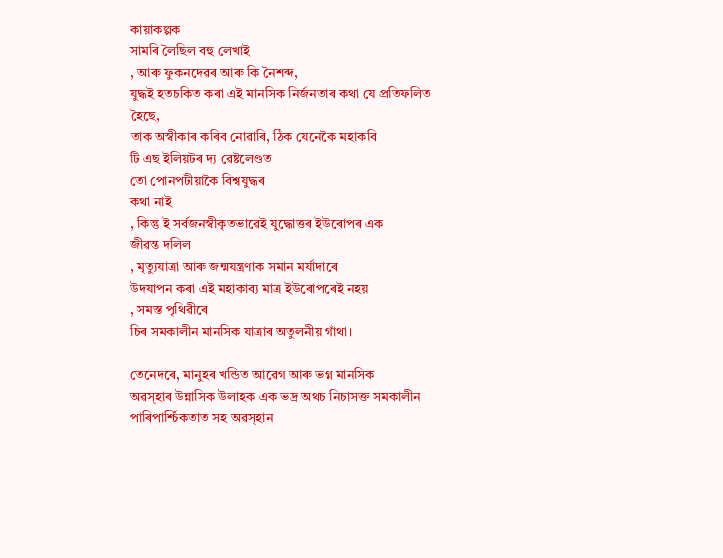কায়াকল্পক
সামৰি লৈছিল বহু লেখাই
, আৰু ফুকনদেৱৰ আৰু কি নৈশব্দ,
যুদ্ধই হতচকিত কৰা এই মানসিক নিৰ্জনতাৰ কথা যে প্ৰতিফলিত হৈছে,
তাক অস্বীকাৰ কৰিব নোৱাৰি, ঠিক যেনেকৈ মহাকবি
টি এছ ইলিয়টৰ দ্য ৱেষ্টলেণ্ডত
তো পোনপটীয়াকৈ বিশ্বযুদ্ধৰ
কথা নাই
, কিন্তু ই সৰ্বজনস্বীকৃতভাৱেই যুদ্ধোত্তৰ ইউৰোপৰ এক
জীৱন্ত দলিল
, মৃত্যুযাত্ৰা আৰু জন্মযন্ত্ৰণাক সমান মৰ্যাদাৰে
উদযাপন কৰা এই মহাকাব্য মাত্ৰ ইউৰোপৰেই নহয়
, সমস্ত পৃথিৱীৰে
চিৰ সমকালীন মানসিক যাত্ৰাৰ অতুলনীয় গাঁথা।

তেনেদৰে, মানুহৰ খন্ডিত আৱেগ আৰু ভগ্ন মানসিক
অৱস্হাৰ উন্নাসিক উলাহক এক ভদ্ৰ অথচ নিচাসক্ত সমকালীন পাৰিপাৰ্শ্চিকতাত সহ অৱস্হান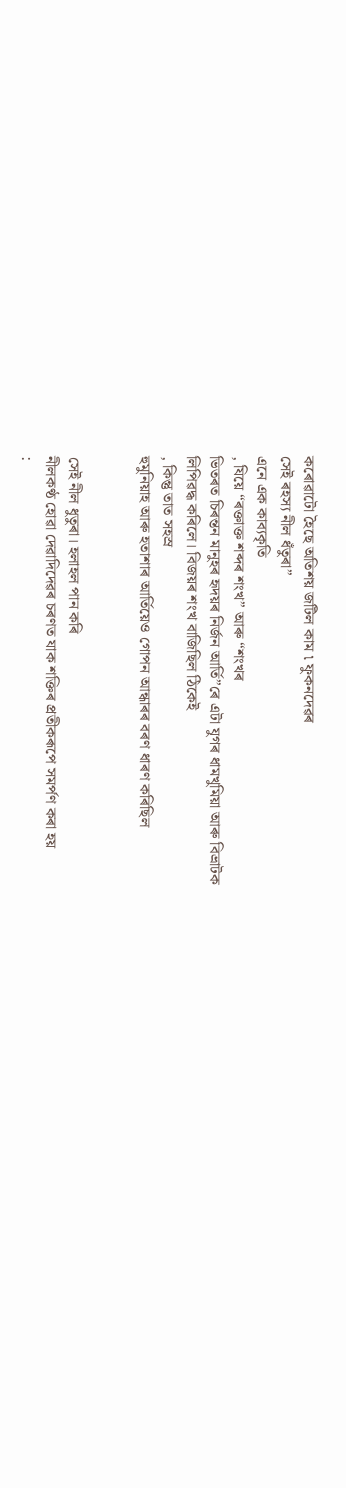কৰোৱাটো হৈছে অতিশয় জটিল কাম ৷ ফুকনদেৱৰ
সেই ৰহস্য নীল ধঁতুৰা”
এনে এক কাব্যকৃতি
, যিয়ে “ৰক্তাক্ত শব্দৰ শংখ” আৰু “শংখৰ
ভিতৰত চিৰন্তন মানুহৰ হৃদয়ৰ নিৰ্জন আৰ্তি”ৰে এটা যুগৰ ধামখুমিয়া আৰু বিভ্ৰাটক
লিপিৱদ্ধ কৰিলে। বিজয়ৰ শংখ বাজিছিল ঠিকেই
, কিন্তু তাত সহস্ৰ
হুমুনিয়াহ আৰু হতাশাৰ আৰ্তিয়েও গোপন আন্ধাৰৰ বৰণ ধাৰণ কৰিছিল


সেই নীল ধুতুৰা। হলাহল পান কৰি
নীলকণ্ঠ হোৱা দেৱাদিদেৱৰ চৰণত যাক শক্তিৰ প্ৰতীকৰূপে সমৰ্পণ কৰা হয়
: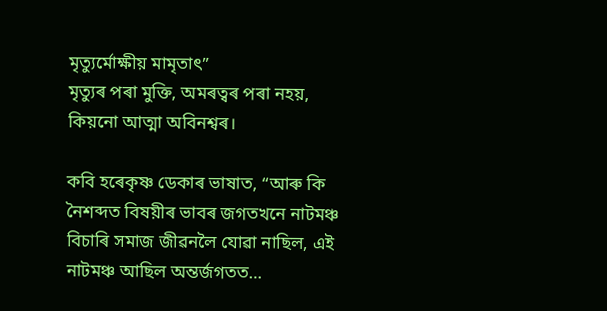মৃত্যুৰ্মোক্ষীয় মামৃতাৎ”
মৃত্যুৰ পৰা মুক্তি, অমৰত্বৰ পৰা নহয়,
কিয়নো আত্মা অবিনশ্বৰ।

কবি হৰেকৃষ্ণ ডেকাৰ ভাষাত, “আৰু কি নৈশব্দত বিষয়ীৰ ভাবৰ জগতখনে নাটমঞ্চ বিচাৰি সমাজ জীৱনলৈ যোৱা নাছিল, এই নাটমঞ্চ আছিল অন্তৰ্জগতত…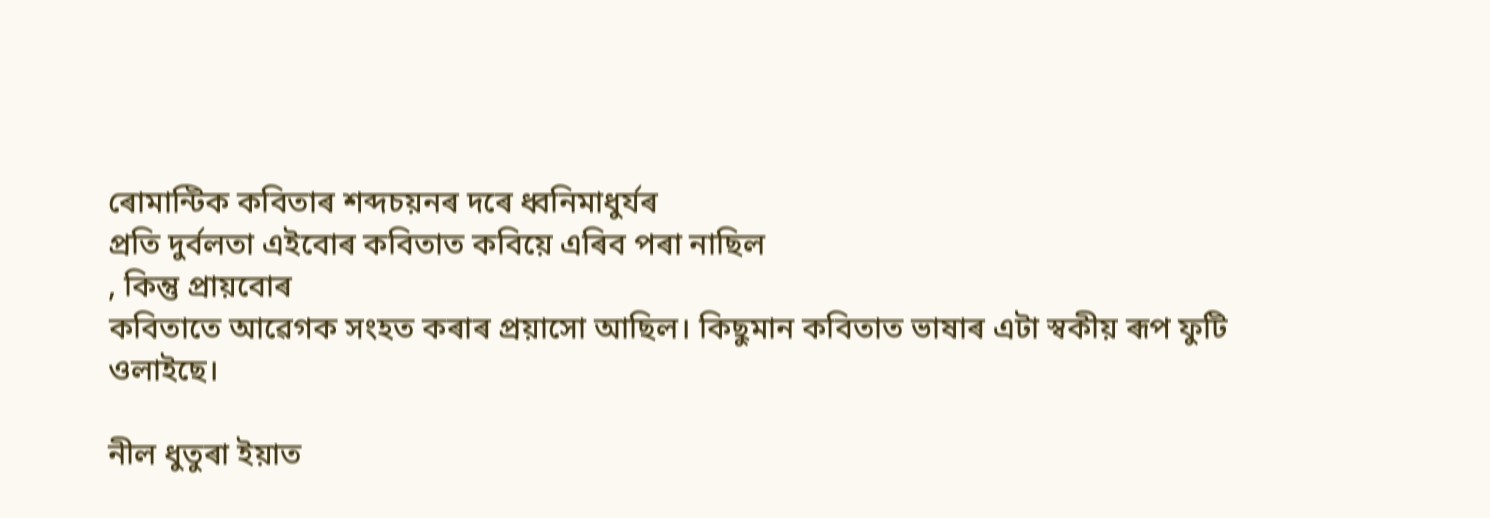ৰোমান্টিক কবিতাৰ শব্দচয়নৰ দৰে ধ্বনিমাধুৰ্যৰ
প্ৰতি দুৰ্বলতা এইবোৰ কবিতাত কবিয়ে এৰিব পৰা নাছিল
, কিন্তু প্ৰায়বোৰ
কবিতাতে আৱেগক সংহত কৰাৰ প্ৰয়াসো আছিল। কিছুমান কবিতাত ভাষাৰ এটা স্বকীয় ৰূপ ফুটি
ওলাইছে।

নীল ধুতুৰা ইয়াত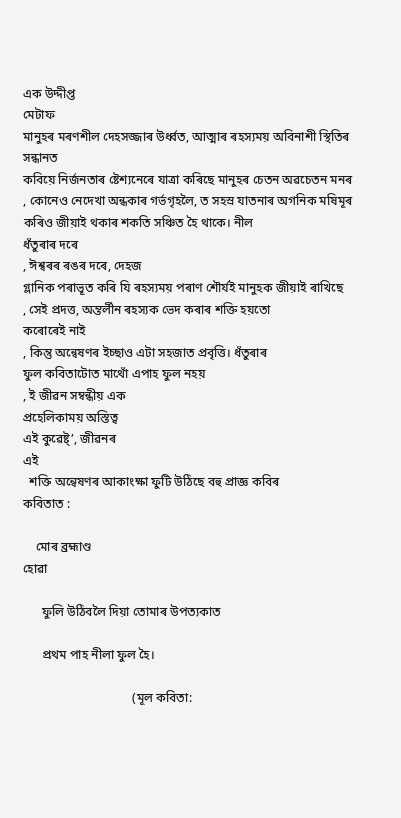এক উদ্দীপ্ত
মেটাফ
মানুহৰ মৰণশীল দেহসজ্জাৰ উৰ্ধ্বত, আত্মাৰ ৰহস্যময় অবিনাশী স্থিতিৰ সন্ধানত
কবিয়ে নিৰ্জনতাৰ ষ্টেশ্যনেৰে যাত্ৰা কৰিছে মানুহৰ চেতন অৱচেতন মনৰ
, কোনেও নেদেখা অন্ধকাৰ গৰ্ভগৃহলৈ, ত সহস্ৰ যাতনাৰ অগনিক মষিমূৰ কৰিও জীয়াই থকাৰ শকতি সঞ্চিত হৈ থাকে। নীল
ধঁতুৰাৰ দৰে
, ঈশ্বৰৰ ৰঙৰ দৰে, দেহজ
গ্লানিক পৰাভূত কৰি যি ৰহস্যময় পৰাণ শৌৰ্যই মানুহক জীয়াই ৰাখিছে
, সেই প্ৰদত্ত, অন্তৰ্লীন ৰহস্যক ভেদ কৰাৰ শক্তি হয়তো
কৰোৰেই নাই
, কিন্তু অন্বেষণৰ ইচ্ছাও এটা সহজাত প্ৰবৃত্তি। ধঁতুৰাৰ
ফুল কবিতাটোত মাথোঁ এপাহ ফুল নহয়
, ই জীৱন সম্বন্ধীয় এক
প্ৰহেলিকাময় অস্তিত্ব
এই কুৱেষ্ট্’, জীৱনৰ
এই
  শক্তি অন্বেষণৰ আকাংক্ষা ফুটি উঠিছে বহু প্ৰাজ্ঞ কবিৰ
কবিতাত :

    মোৰ ব্ৰহ্মাণ্ড
হোৱা

      ফুলি উঠিবলৈ দিয়া তোমাৰ উপত্যকাত

      প্ৰথম পাহ নীলা ফুল হৈ।

                                   (মূল কবিতা: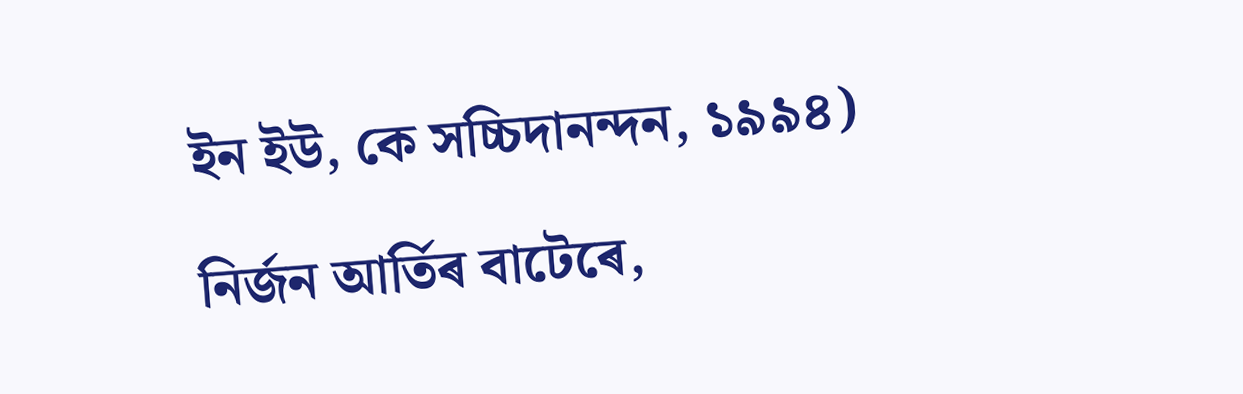ইন ইউ, কে সচ্চিদানন্দন, ১৯৯৪)

নিৰ্জন আৰ্তিৰ বাটেৰে,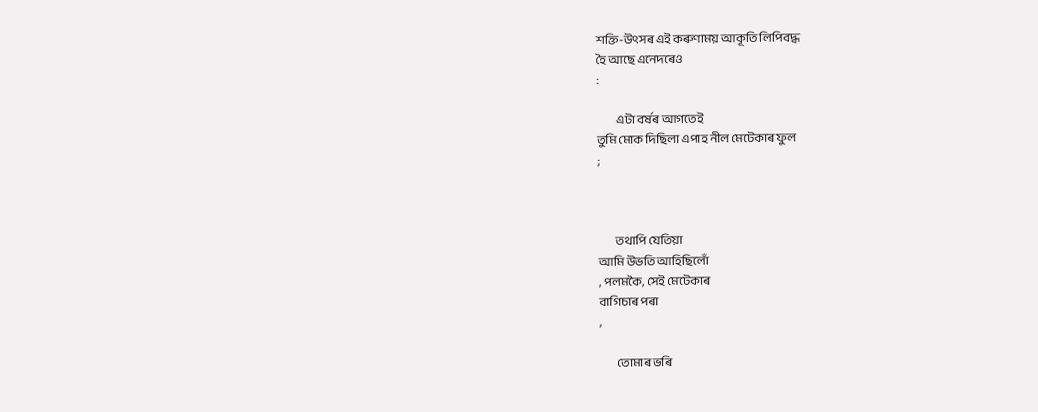শক্তি-উৎসৰ এই কৰুণাময় আকূতি লিপিবদ্ধ
হৈ আছে এনেদৰেও
:

         এটা বৰ্ষৰ আগতেই
তুমি মোক দিছিলা এপাহ নীল মেটেকাৰ ফুল
;



        তথাপি যেতিয়া
আমি উভতি আহিছিলোঁ
, পলমকৈ, সেই মেটেকাৰ
বাগিচাৰ পৰা
,

        তোমাৰ ভৰি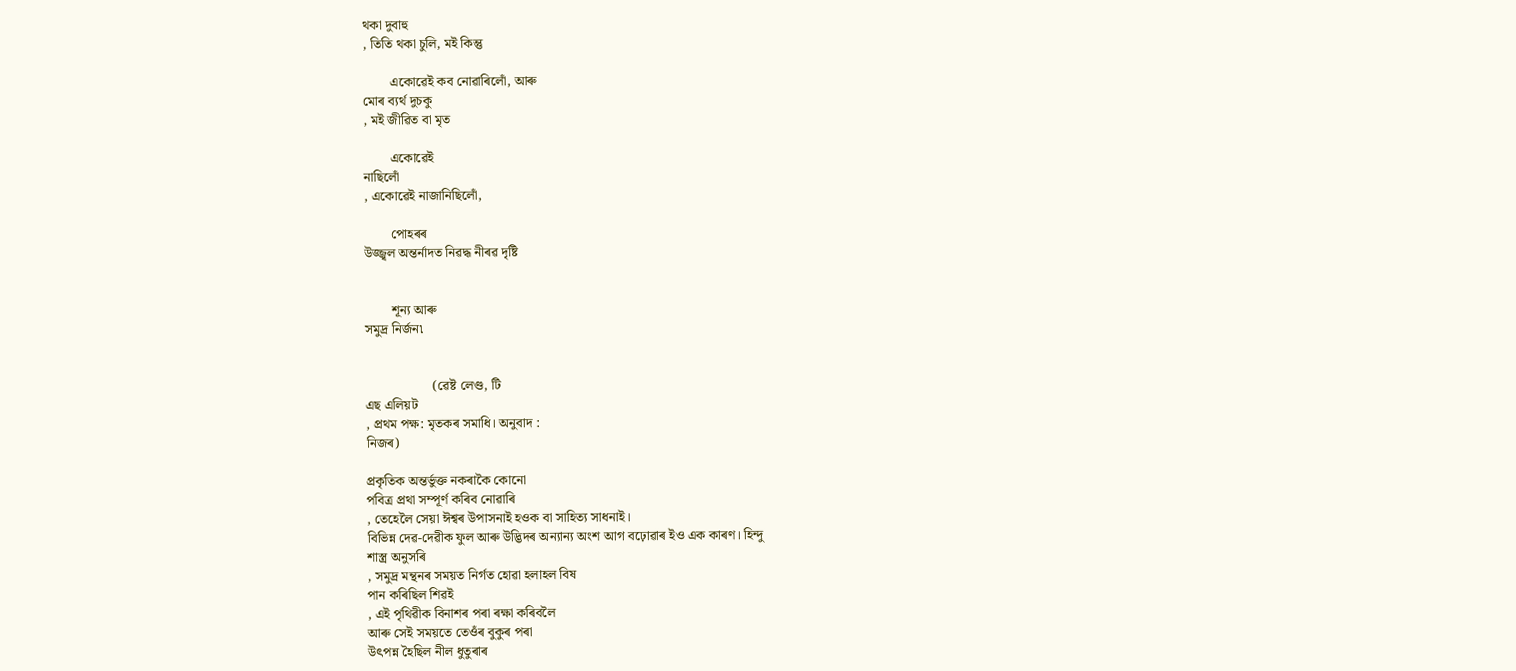থকা দুবাহু
, তিতি থকা চুলি, মই কিন্তু

        একোৱেই কব নোৱাৰিলোঁ, আৰু
মোৰ ব্যৰ্থ দুচকু
, মই জীৱিত বা মৃত

        একোৱেই
নাছিলোঁ
, একোৱেই নাজানিছিলোঁ,

        পোহৰৰ
উজ্জ্বল অন্তৰ্নাদত নিৱদ্ধ নীৰৱ দৃষ্টি


        শূন্য আৰু
সমুদ্ৰ নিৰ্জন৷


                    (ৱেষ্ট লেণ্ড, টি
এছ এলিয়ট
, প্ৰথম পক্ষ: মৃতকৰ সমাধি। অনুবাদ :
নিজৰ)

প্ৰকৃতিক অন্তৰ্ভুক্ত নকৰাকৈ কোনো
পবিত্ৰ প্ৰথা সম্পূৰ্ণ কৰিব নোৱাৰি
, তেহেলৈ সেয়া ঈশ্বৰ উপাসনাই হওক বা সাহিত্য সাধনাই।
বিভিন্ন দেৱ-দেৱীক ফুল আৰু উদ্ভিদৰ অন্যান্য অংশ আগ বঢ়োৱাৰ ইও এক কাৰণ। হিন্দু
শাস্ত্ৰ অনুসৰি
, সমুদ্ৰ মন্থনৰ সময়ত নিৰ্গত হোৱা হলাহল বিষ
পান কৰিছিল শিৱই
, এই পৃথিৱীক বিনাশৰ পৰা ৰক্ষা কৰিবলৈ
আৰু সেই সময়তে তেওঁৰ বুকুৰ পৰা
উৎপন্ন হৈছিল নীল ধুতুৰাৰ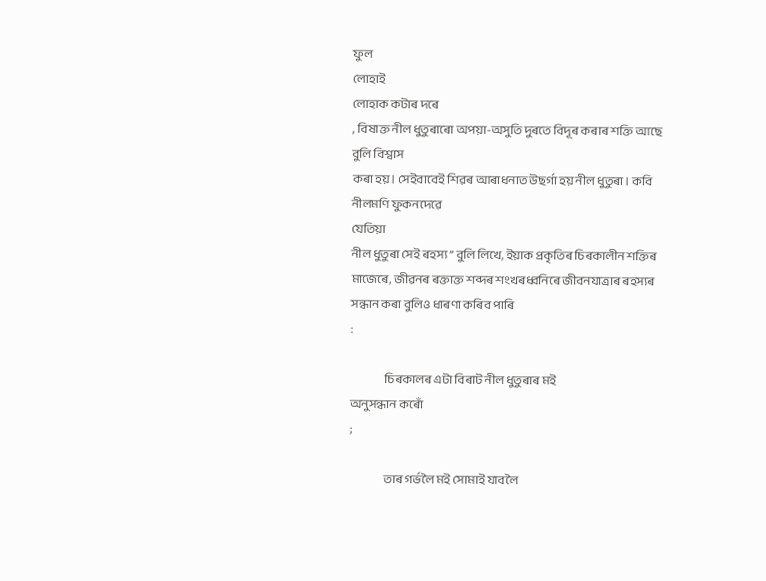ফুল
লোহাই
লোহাক কটাৰ দৰে
, বিষাক্ত নীল ধুতুৰাৰো অপয়া-অসুতি দুৰতে বিদূৰ কৰাৰ শক্তি আছে বুলি বিশ্বাস
কৰা হয়। সেইবাবেই শিৱৰ আৰাধনাত উছৰ্গা হয় নীল ধুতুৰা। কবি নীলমণি ফুকনদেৱে
যেতিয়া
নীল ধুতুৰা সেই ৰহস্য” বুলি লিখে, ইয়াক প্ৰকৃতিৰ চিৰকালীন শক্তিৰ মাজেৰে, জীৱনৰ ৰক্তাক্ত শব্দৰ শংখৰধ্বনিৰে জীবনযাত্ৰাৰ ৰহস্যৰ
সন্ধান কৰা বুলিও ধাৰণা কৰিব পাৰি
:

                চিৰকালৰ এটা বিৰাট নীল ধুতুৰাৰ মই
অনুসন্ধান কৰোঁ
;

                তাৰ গৰ্ভলৈ মই সোমাই যাবলৈ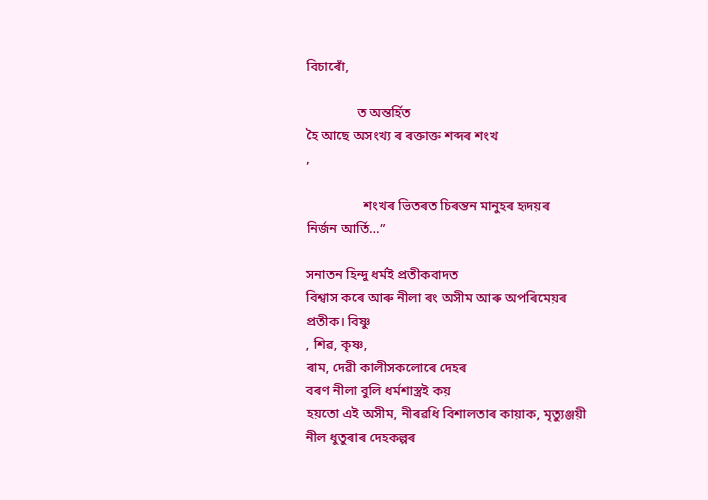বিচাৰোঁ,

               ত অন্তৰ্হিত
হৈ আছে অসংখ্য ৰ ৰক্তাক্ত শব্দৰ শংখ
,

                 শংখৰ ভিতৰত চিৰন্তন মানুহৰ হৃদয়ৰ
নিৰ্জন আৰ্তি…”

সনাতন হিন্দু ধৰ্মই প্ৰতীকবাদত
বিশ্বাস কৰে আৰু নীলা ৰং অসীম আৰু অপৰিমেয়ৰ প্ৰতীক। বিষ্ণু
, শিৱ, কৃষ্ণ,
ৰাম, দেৱী কালীসকলোৰে দেহৰ
বৰণ নীলা বুলি ধৰ্মশাস্ত্ৰই কয়
হয়তো এই অসীম, নীৰৱধি বিশালতাৰ কায়াক, মৃত্যুঞ্জয়ী নীল ধুতুৰাৰ দেহকল্পৰ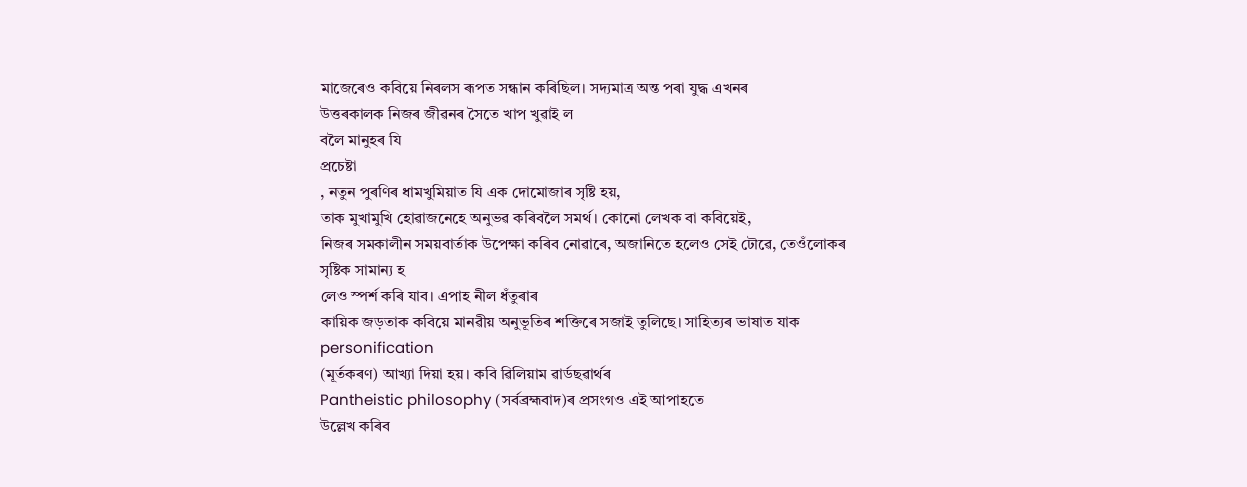মাজেৰেও কবিয়ে নিৰলস ৰূপত সন্ধান কৰিছিল। সদ্যমাত্ৰ অন্ত পৰা যুদ্ধ এখনৰ
উত্তৰকালক নিজৰ জীৱনৰ সৈতে খাপ খুৱাই ল
বলৈ মানুহৰ যি
প্ৰচেষ্টা
, নতুন পুৰণিৰ ধামখুমিয়াত যি এক দোমোজাৰ সৃষ্টি হয়,
তাক মুখামুখি হোৱাজনেহে অনুভৱ কৰিবলৈ সমৰ্থ। কোনো লেখক বা কবিয়েই,
নিজৰ সমকালীন সময়বাৰ্তাক উপেক্ষা কৰিব নোৱাৰে, অজানিতে হলেও সেই ঢৌৱে, তেওঁলোকৰ
সৃষ্টিক সামান্য হ
লেও স্পৰ্শ কৰি যাব। এপাহ নীল ধঁতুৰাৰ
কায়িক জড়তাক কবিয়ে মানৱীয় অনুভূতিৰ শক্তিৰে সজাই তুলিছে। সাহিত্যৰ ভাষাত যাক
personification
(মূৰ্তকৰণ) আখ্যা দিয়া হয়। কবি ৱিলিয়াম ৱাৰ্ডছৱাৰ্থৰ
Pantheistic philosophy (সৰ্বব্ৰহ্মবাদ)ৰ প্ৰসংগও এই আপাহতে
উল্লেখ কৰিব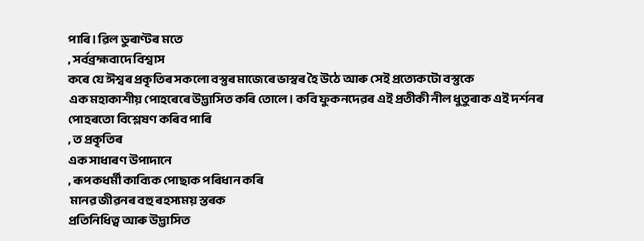পাৰি। ৱিল ডুৰাণ্টৰ মতে
, সৰ্বব্ৰহ্মবাদে বিশ্বাস
কৰে যে ঈশ্বৰ প্ৰকৃতিৰ সকলো বস্তুৰ মাজেৰে ভাস্বৰ হৈ উঠে আৰু সেই প্ৰত্যেকটো বস্তুকে
এক মহাকাশীয় পোহৰেৰে উদ্ভাসিত কৰি তোলে। কবি ফুকনদেৱৰ এই প্ৰতীকী নীল ধুতুৰাক এই দৰ্শনৰ
পোহৰতো বিশ্লেষণ কৰিব পাৰি
, ত প্ৰকৃতিৰ
এক সাধাৰণ উপাদানে
, ৰূপকধৰ্মী কাব্যিক পোছাক পৰিধান কৰি
 মানৱ জীৱনৰ বহু ৰহস্যময় স্তৰক
প্ৰতিনিধিত্ব আৰু উদ্ভাসিত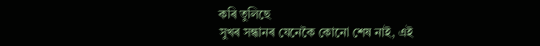কৰি তুলিছে
সুখৰ সন্ধানৰ যেনেকৈ কোনো শেষ নাই, এই‌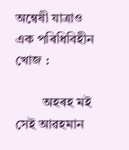অন্বেষী যাত্ৰাও এক পৰিধিবিহীন খোজ :

        অহৰহ মই সেই আৱহমান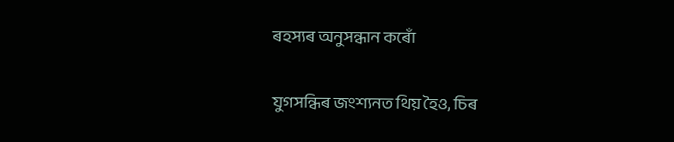ৰহস্যৰ অনুসন্ধান কৰোঁ

যুগসন্ধিৰ জংশ্যনত থিয় হৈও, চিৰ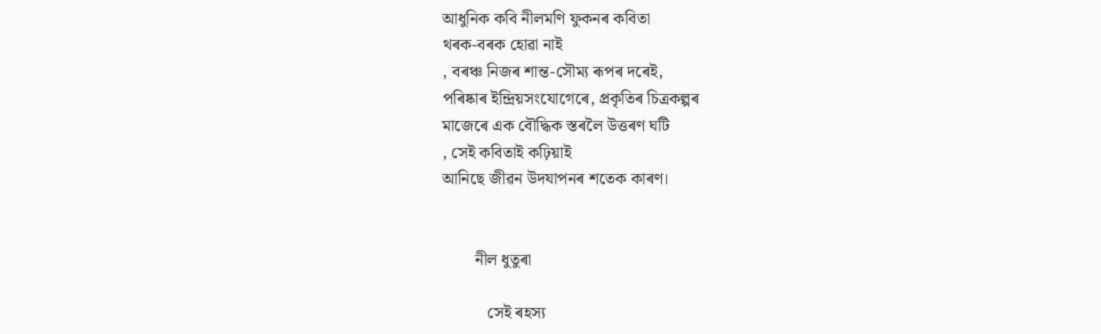আধুনিক কবি নীলমণি ফুকনৰ কবিতা
থৰক-বৰক হোৱা নাই
, বৰঞ্চ নিজৰ শান্ত-সৌম্য ৰূপৰ দৰেই,
পৰিষ্কাৰ ইন্দ্ৰিয়সংযোগেৰে, প্ৰকৃতিৰ চিত্ৰকল্পৰ
মাজেৰে এক বৌদ্ধিক স্তৰলৈ উত্তৰণ ঘটি
, সেই কবিতাই কঢ়িয়াই
আনিছে জীৱন উদযাপনৰ শতেক কাৰণ।


        নীল ধুতুৰা

           সেই ৰহস্য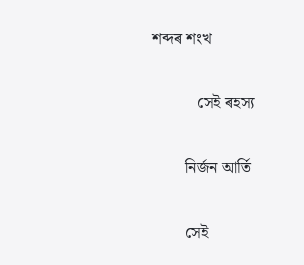শব্দৰ শংখ

           সেই ৰহস্য

        নিৰ্জন আৰ্তি

        সেই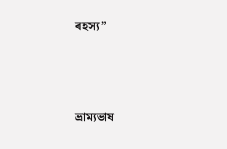ৰহস্য”



ভ্ৰাম্যভাষ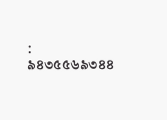:
৯৪৩৫৫৬৯৩৪৪